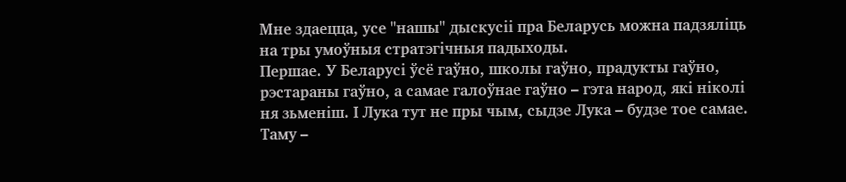Мне здаецца, усе "нашы" дыскусіі пра Беларусь можна падзяліць на тры умоўныя стратэгічныя падыходы.
Першае. У Беларусі ўсё гаўно, школы гаўно, прадукты гаўно, рэстараны гаўно, а самае галоўнае гаўно – гэта народ, які ніколі ня зьменіш. І Лука тут не пры чым, сыдзе Лука – будзе тое самае. Таму –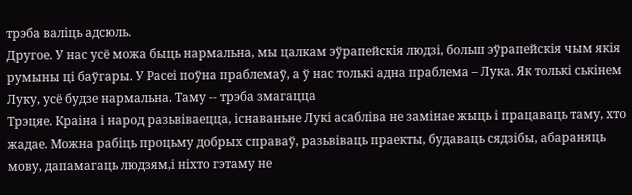трэба валіць адсюль.
Другое. У нас усё можа быць нармальна, мы цалкам эўрапейскія людзі, больш эўрапейскія чым якія румыны ці баўгары. У Расеі поўна праблемаў, а ў нас толькі адна праблема – Лука. Як толькі ськінем Луку, усё будзе нармальна. Таму -- трэба змагацца
Трэцяе. Краіна і народ разьвіваецца, існаваньне Лукі асабліва не замінае жыць і працаваць таму, хто жадае. Можна рабіць процьму добрых справаў, разьвіваць праекты, будаваць сядзібы, абараняць мову, дапамагаць людзям,і ніхто гэтаму не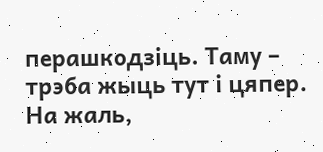перашкодзіць. Таму – трэба жыць тут і цяпер.
На жаль,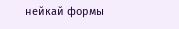нейкай формы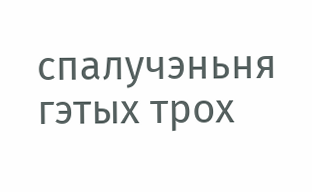спалучэньня гэтых трох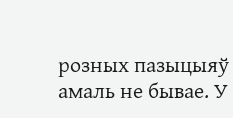розных пазыцыяў амаль не бывае. У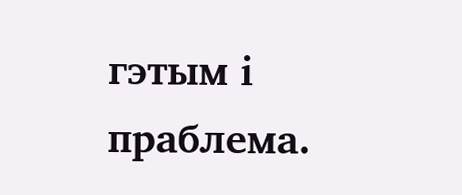гэтым і праблема.